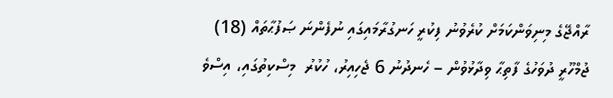ރާއްޖޭގެ މިނިވަންކަމަށް ކުރެވުނު ފިކުރީ ހަނގުރާމައިގައި ނުފެންނަ ޞަފުޙާތައް (18)
ޖުމްހޫރީ ދުވަހުގެ ފާތިޙާ ވިދާޅުވުން – ހެނދުނު 6 ޖެހިއިރު، ހުކުރު  މިސްކިތުގައި، އިސްވެ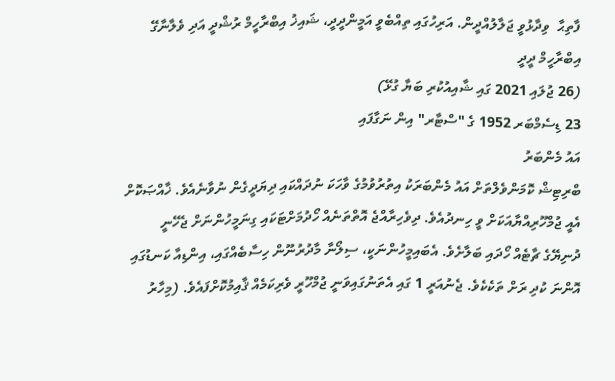ފާތިޙާ  ވިދާޅުވީ ޖަލާލުއްދީން. އަރިހުގައި ތިއްބެވީ އަމީންދީދީ، ޝައިޚު އިބްރާހީމް ރުޝްދީ އަދި ވެލާނާގޭ އިބްރާހީމް ދީދީ
(26 ޖުލައި 2021 ގައި ޝާއިއުކުރި ބަޔާ ގުޅޭ)
23 ޑިސެމްބަރ 1952 ގެ "ސްޓާރ" އިން ނަގާފައި
އައު މެންބަރު
ބްރިޓިޝް ކޮމަންވެލްތަށް އައު މެންބަރަކު އިތުރުވުމުގެ ވާހަކަ ނުދައްކައި ދިޔަދީގެން ނުވާނެއެވެ. ޚާއްޞަކޮށް އެއީ ޖުމްހޫރިއްޔާއަކަށް ވީ ހިނދުއެވެ. ދިވެހިރާއްޖެ އޮތްތަނެއް ހޯދުމަށްޓަކައި ގިނަމީހުންނަށް ޖެހޭނީ ދުނިޔޭގެ ޗާޓެއް ހޯދައި ބަލާށެވެ. އެބައިމީހުންނަކީ، ސިލޯނާ މާދުރުނޫން ހިސާބެއްގައި، އިންޑިއާ ކަނޑުގައި އޮންނަ ކުދި ރަށް ތަކެކެވެ. ޖެނުއަރީ 1 ގައި އެތަނުގައިވަނީ ޖުމްހޫރީ ވެރިކަމެއް ޤާއިމުކޮށްފައެވެ. (މިހާރު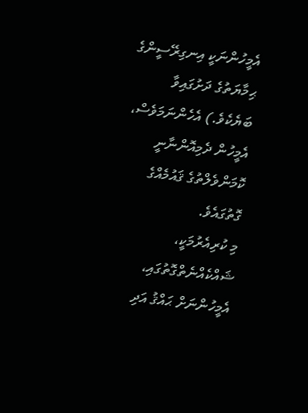އެމީހުންނަކީ އިނގިރޭސީންގެ ޙިމާޔަތުގެ ދަށުގައިވާ ބަޔެކެވެ.) އެހެންނަމަވެސް، އެމީހުން ދެމިއޮންނާނީ ކޮމަންވެލްތުގެ ޤައުމެއްގެ ގޮތުގައެވެ.
މި ކުރިއެރުމަކީ، ޝައްކެއްނެތްގޮތުގައި، އެމީހުންނަށް ޙައްޤު އަދި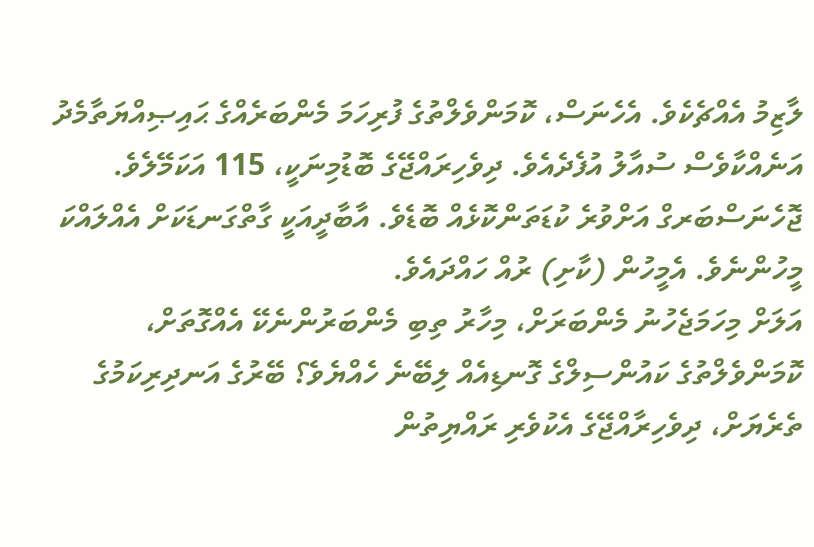ލާޒިމު އެއްޗެކެވެ. އެހެނަސް، ކޮމަންވެލްތުގެ ފުރިހަމަ މެންބަރެއްގެ ޙައިޞިއްޔަތާމެދު އަނެއްކާވެސް ސުއާލު އުފެދެއެވެ. ދިވެހިރައްޖޭގެ ބޮޑުމިނަކީ، 115 އަކަމޭލެވެ. ޖޮހެނަސްބަރގް އަށްވުރެ ކުޑަތަންކޮޅެއް ބޮޑެވެ. އާބާދީއަކީ ގާތްގަނޑަކަށް އެއްލައްކަ މީހުންނެވެ. އެމީހުން (ކާށި) ރުއް ހައްދައެވެ.
އަލަށް މިހަމަޖެހުނު މެންބަރަށް، މިހާރު ތިބި މެންބަރުންނެކޭ އެއްގޮތަށް، ކޮމަންވެލްތުގެ ކައުންސިލްގެ ގޮނޑިއެއް ލިބޭނެ ހެއްޔެވެ؟ ބޭރުގެ އަނދިރިކަމުގެ ތެރެޔަށް، ދިވެހިރާއްޖޭގެ އެކުވެރި ރައްޔިތުން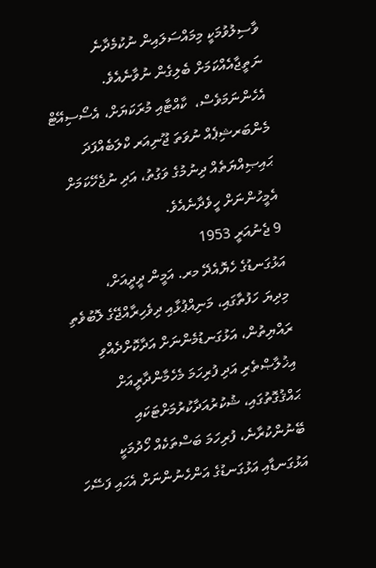ވާސިލުވުމަކީ މިމައްސަލައިން ނުކުމެދާނެ ނަތީޖާއެއްކަމަށް ބެލިގެން ނުވާނެއެވެ. އެހެންނަމަވެސް،  ކާއްޓާއި މުރަކަޔަށް، އެސޯސިއޭޓް މެންބަރޝިޕެއް ނުވަތަ ޖޫނިއަރ ކްލަބެއްފަދަ ޙައިޞިއްޔަތެއް ދިނުމުގެ ވަގުތު، އަދި ނުޖެހޭކަމަށް އެމީހުންނަށް ހީވެދާނެއެވެ.
9 ޖެނުއަރީ 1953
އަޅުގަނޑުގެ ހެޔޮއެދޭ މރ. އަމީން ދީދީއަށް،
މިދިޔަ ހަފުތާގައި، މަނިއްޕުޅާއި ދިވެހިރާއްޖޭގެ ލޮބުވެތި ރައްޔިތުން، އަޅުގަނޑުމެންނަށް އަދާކޮށްދެއްވި އިޚުލާޞްތެރި އަދި ފުރިހަމަ މެހެމާންދާރީއަށް ޙައްޤުގޮތުގައި، ޝުކުރުއަދާކުރުމަށްޓަކައި ބޭނުންކުރާނެ، ފުރިހަމަ ބަސްތަކެއް ހޯދުމަކީ އަޅުގަނޑާއި އަޅުގަނޑުގެ އަންހެނުންނަށް އެހައި ފަސޭހަ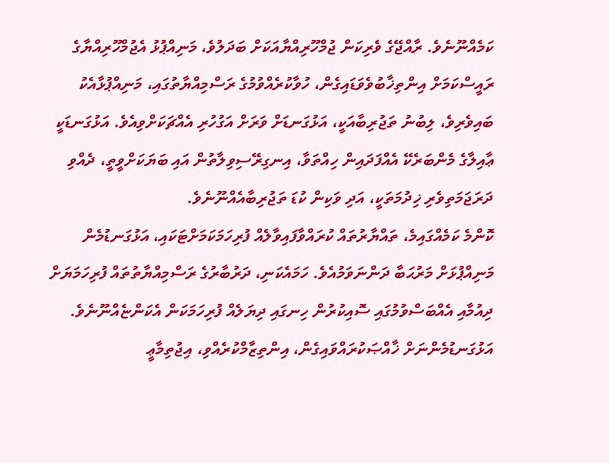ކަމެއްނޫނެވެ. ރާއްޖޭގެ ވެރިކަން ޖުމްހޫރިއްޔާއަކަށް ބަދަލުވެ، މަނިއްޕުޅު އެޖުމްހޫރިއްޔާގެ ރައީސްކަމަށް އިންތިޚާބުވެވަޑައިގެން، ހުވާކުރެއްވުމުގެ ރަސްމިއްޔާތުގައި، މަނިއްޕުޅާއެކު ބައިވެރިވެ، ލިބުނު ތަޖުރިބާއަކީ، އަޅުގަނޑަށް ވަރަށް އަގުހުރި އެއްޗަކަށްވިއެވެ. އަޅުގަނޑަކީ ޢާއިލާގެ މެންބަރެކޭ އެއްފަދައިން ހިއްތަވާ، އިނގިރޭސިވިލާތުން އައި ބަޔަކަށްވީތީ، ދެއްވި ދަރަޖަމަތިވެރި ޚިދުމަތަކީ، އަދި ވަކިން ކުޑަ ތަޖުރިބާއެއްނޫނެވެ.
ކޮންމެ ކަމެއްގައިމެ، ތައްޔާރުތައް ކުރައްވާފައިވާލެއް ފުރިހަމަކަމަށްޓަކައި، އަޅުގަނޑުމެން  މަނިއްޕުޅަށް މަރުޙަބާ ދަންނަވަމުއެވެ. ހަމައެކަނި، ދަރުބާރުގެ ރަސްމިއްޔާތުތައް ފުރިހަމަޔަށް ދިއުމާއި އެއްބަސްވުމުގައި ސޮއިކުރުން ހިނގައި ދިޔަލެއް ފުރިހަމަކަން އެކަންޏެއްނޫނެވެ. އަޅުގަނޑުމެންނަށް ޚާއްޞަކުރައްވައިގެން، އިންތިޒާމްކުރެއްވި، އިޖުތިމާޢީ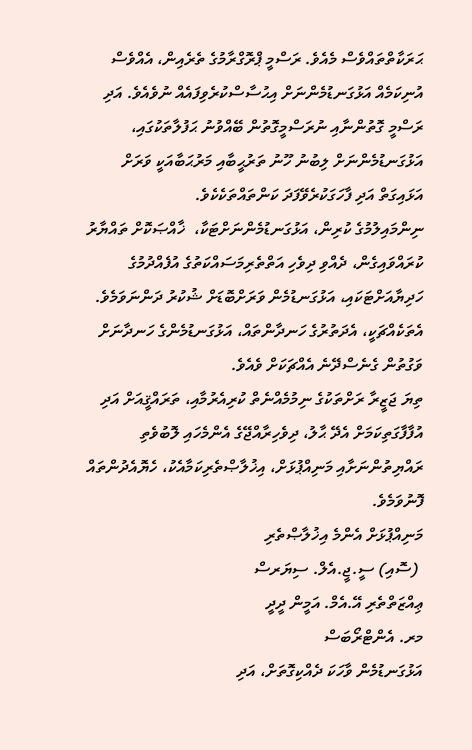ޙަރަކާތްތައްވެސް މެއެވެ. ރަސްމީ ޕްރޮގްރާމުގެ ތެރެއިން، އެއްވެސް އުނިކަމެއް އަޅުގަނޑުމެންނަށް އިޙުސާސްކުރެވިފައެއް ނުވެއެވެ. އަދި ރަސްމީ ގޮތުންނާއި ނުރަސްމީގޮތުން ބޭއްވުނު ޙަފުލާތަކުގައި، އަޅުގަނޑުމެންނަށް ލިބުނު ހޫނު ތަރުޙީބާއި މަރުޙަބާއަކީ ވަރަށް އަޅައިގަތް އަދި ފާހަގަކުރެވޭފަދަ ކަންތައްތަކެކެވެ.
ނިންމައިލުމުގެ ކުރިން، އަޅުގަނޑުމެންނަށްޓަކާ،  ޚާއްޞަކޮށް ތައްޔާރު ކުރައްވައިގެން، ދެއްވި ދިވެހި އަތްތެރިމަސައްކަތުގެ އުފެއްދުމުގެ ހަދިޔާއަށްޓަކައި، އަޅުގަނޑުމެން ވަރަށްބޮޑަށް ޝުކުރު ދަންނަވަމެވެ. އެތަކެއްޗަކީ، އެދަތުރުގެ ހަނދާންތައް، އަޅުގަނޑުމެންގެ ހަނދާނަށް ވަގުތުން ގެނެސްދޭނެ އެއްޗަކަށް ވެއެވެ.
ތިޔަ ޖަޒީރާ ރަށްތަކުގެ ނިމުމެއްނެތް ކުރިއެރުމާއި، ތަރައްޤީއަށް އަދި އުފާފާގަތިކަމަށް އެދޭ ޙާލު، ދިވެހިރާއްޖޭގެ އެންމެހައި ލޮބުވެތި ރައްޔިތުންނަށާއި މަނިއްޕުޅަށް، އިޚުލާޞްތެރިކަމާއެކު، ހެޔޮއެދުންތައް ފޮނުވަމެވެ.
މަނިއްޕުޅަށް އެންމެ އިޚުލާޞްތެރި
 (ސޮއި) ސީ.ޖީ.އެލް. ސިޔަރސް
ޢިއްޒަތްތެރި އޭ.އެމް. އަމީން ދީދީ
މރ. އެންޓްރޯބަސް
އަޅުގަނޑުމެން ވާހަކަ ދެއްކިގޮތަށް، އަދި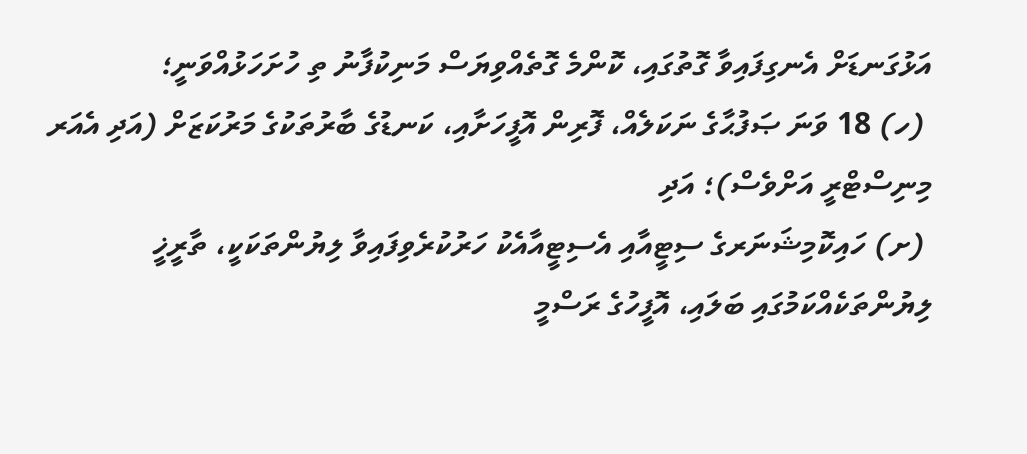އަޅުގަނޑަށް އެނގިފައިވާ ގޮތުގައި، ކޮންމެ ގޮތެއްވިޔަސް މަނިކުފާނު ތި ހުށަހަޅުއްވަނީ؛
 (ހ) 18 ވަނަ ޞަފުޙާގެ ނަކަލެއް، ފޮރިން އޮފީހަށާއި، ކަނޑުގެ ބާރުތަކުގެ މަރުކަޒަށް (އަދި އެއަރ މިނިސްޓްރީ އަށްވެސް)؛ އަދި
 (ށ) ހައިކޮމިޝަނަރގެ ސިޓީއާއި އެސިޓީއާއެކު ހަރުކުރެވިފައިވާ ލިޔުންތަކަކީ، ތާރީޚީ ލިޔުންތަކެއްކަމުގައި ބަލައި، އޮފީހުގެ ރަސްމީ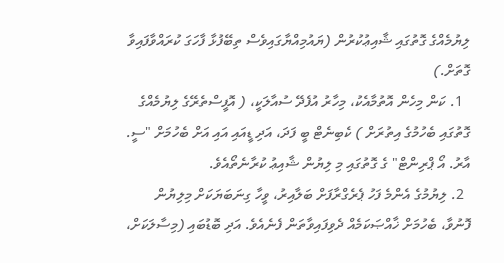ލިޔުމެއްގެ ގޮތުގައި ޝާއިޢުކުރުން (ޔައުމިއްޔާގައިވެސް ތިބޭފުޅާ ފާހަގަ ކުރައްވާފައިވާ ގޮތަށް.)
  1. ކަން މިހެން އޮތުމާއެކު، މިހާރު އުފެދޭ ސުއާލަކީ، ( އޮފީސްތެރޭގެ ލިޔުމެއްގެ ގޮތުގައި ބެހުމުގެ އިތުރަށް ) ކެބިނެޓް ބީ ފަދަ، އަދި ޑީއައި އައި އަށް ބެހުމަށް "ސީ. އާރު. އޯ ޕްރިންޓް" ގެ ގޮތުގައި މި ލިޔުން ޝާއިޢު ކުރާނެތޯއެވެ.
  2. ލިޔުމުގެ އެންމެ ފަހު ޕެރެގްރާފަށް ބަލާއިރު، ވީހާ ގިނަބަޔަކަށް މިލިޔުން ފޮނުވާ، ބެހުމަށް ޚާއްޞަކަމެއް ދެވިފައިވާތަން ފެނެއެވެ. އަދި ބޮޑުބައި (މިސާލަކަށް،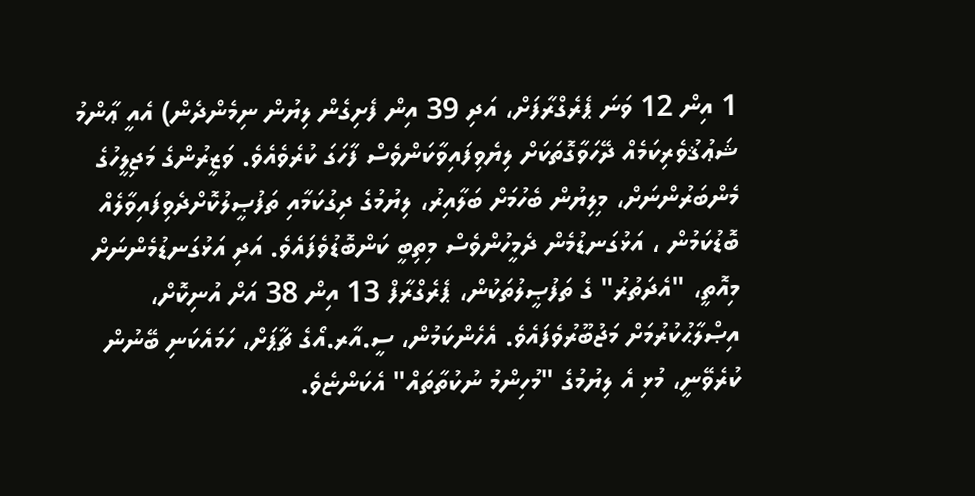1 އިން 12 ވަނަ ޕެރެގްރާފަށް، އަދި 39 އިން ފެށިގެން ލިޔުން ނިމެންދެން) އެއީ ޢާންމު ޝަޢުޤުވެރިކަމެއް ދޭހަވާގޮތަކަށް ލިޔެވިފައިވާކަންވެސް ފާހަގަ ކުރެވެއެވެ. ވަޒީރުންގެ މަޖިލީހުގެ މެންބަރުންނަށް، މިލިޔުން ބެހުމަށް ބަލާއިރު، ލިޔުމުގެ ދިގުކަމާއި ތަފުޞީލުކޮށްދެވިފައިވާލެއް ބޮޑުކަމުން ، އަޅުގަނޑުމެން ދެމީހުންވެސް މިތިބީ ކަންބޮޑުވެފައެވެ. އަދި އަޅުގަނޑުމެންނަށް މިއޮތީ، "އެދަތުރު" ގެ ތަފުޞީލުތަކުން، ޕެރެގްރާފް 13 އިން 38 އަށް އުނިކޮށް، އިޞްލާޙުކުރުމަށް މަޖުބޫރުވެފައެވެ. އެހެންކަމުން، ސީ.އާރ.އޯގެ ޗާޕަށް، ހަމައެކަނި ބޭނުން ކުރެވޭނީ، މުޅި އެ ލިޔުމުގެ "މުހިންމު ނުކުތާތައް" އެކަންޏެވެ.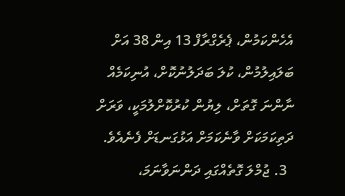އެހެންކަމުން، ޕެރެގްރާފް 13 އިން 38 އަށް ބަލައިލުމުން، ކުލަ ބަދަލުނުކޮށް، އުނިކަމެއް ނާންނަ ގޮތަށް، ލިޔުން ކުރުކޮށްލުމަކީ، ވަރަށް ދަތިކަމަކަށް ވާނެކަމަށް އަޅުގަނޑަށް ފެނެއެވެ.
  3. ޖުމްލަ ގޮތެއްގައި ދަންނަވާނަމަ،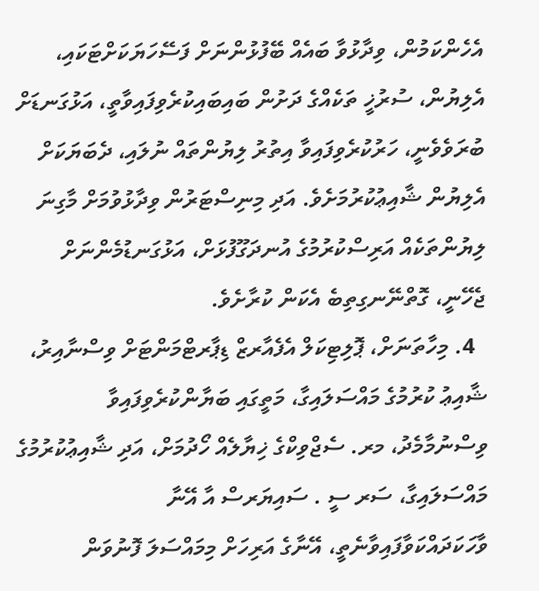އެހެންކަމުން، ވިދާޅުވާ ބައެއް ބޭފުޅުންނަށް ފަސޭހަޔަކަށްޓަކައި، އެލިޔުން، ސުރުޚީ ތަކެއްގެ ދަށުން ބައިބައިކުރެވިފައިވާތީ، އަޅުގަނޑަށް ބުރަވެވެނީ، ހަރުކުރެވިފައިވާ އިތުރު ލިޔުންތައް ނުލައި، ދެބަޔަކަށް އެލިޔުން ޝާއިޢުކުރުމަށެވެ. އަދި މިނިސްޓަރުން ވިދާޅުވުމަށް މާގިނަ ލިޔުންތަކެއް އަރިސްކުރުމުގެ އުނދަގޫފުޅަށް، އަޅުގަނޑުމެންނަށް ޖެހޭނީ، ގޮތްނޭނގިތިބެ އެކަން ކުރާށެވެ.
  4. މިހާތަނަށް، ޕޮލިޓިކަލް އެފެއާރޒް ޑިޕާރޓްމަންޓަށް ވިސްނާއިރު، ޝާއިޢު ކުރުމުގެ މައްސަލައިގާ، މަތީގައި ބަޔާންކުރެވިފައިވާ ވިސްނުމާމެދު، މރ. ސެޖްވިކްގެ ޚިޔާލެއް ހޯދުމަށް، އަދި ޝާއިޢުކުރުމުގެ މައްސަލައިގާ، ސަރ ސީ . ސައިޔަރސް އާ އޭނާ ވާހަކަދައްކަވާފައިވާނެތީ، އޭނާގެ އަރިހަށް މިމައްސަލަ ފޮނުވަން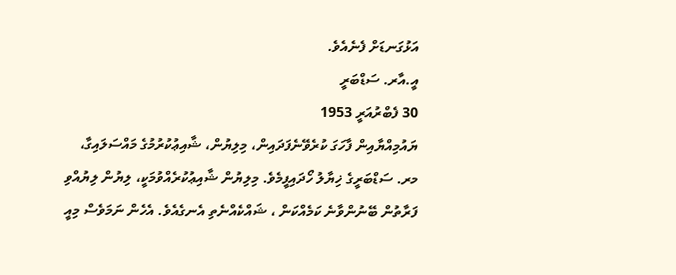އަޅުގަނޑަށް ފެނެއެވެ.
އީ.އާރ. ސަޑްބަރީ
30 ފެބްރުއަރީ 1953
ޔައުމިއްޔާއިން ފާހަގަ ކުރެވޭނެފަދައިން، މިލިޔުން، ޝާއިޢުކުރުމުގެ މައްސަލައިގާ، މރ. ސަޑްބަރީގެ ޚިޔާލު ހޯދައިފީމެވެ. މިލިޔުން ޝާއިޢުކުރެއްވުމަކީ، ލިޔުން ލިޔުއްވި ފަރާތުން ބޭނުންވާނެ ކަމެއްކަން ، ޝައްކެއްނެތި އެނގެއެވެ. އެހެން ނަމަވެސް މިއީ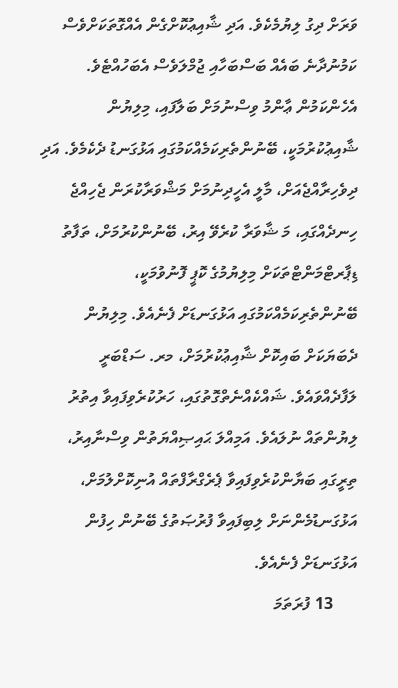ވަރަށް ދިގު ލިޔުމެކެވެ. އަދި ޝާއިޢުކޮށްގެން އެއްގޮތަކަށްވެސް ކަމުނުދާނެ ބައެއް ބަސްބަހާއި ޖުމްލަވެސް އެބަހުއްޓެވެ. އެހެންކަމުން ޢާންމު ވިސްނުމަށް ބަލާފައި، މިލިޔުން ޝާއިޢުކުރުމަކީ، ބޭނުންތެރިކަމެއްކަމުގައި އަޅުގަނޑު ދެކެމެވެ. އަދި ދިވެހިރާއްޖެއަށް، މާލީ އެހީދިނުމަށް މަޝްވަރާކުރަން ޖެހިއްޖެ ހިނދެއްގައި، މަ ޝާވަރާ ކުރެވޭ އިރު، ބޭނުންކުރުމަށް، ތަފާތު ޑިޕާރޓްމަންޓްތަކަށް މިލިޔުމުގެ ކޮޕީ ފޮނުވުމަކީ، ބޭނުންތެރިކަމެއްކަމުގައި އަޅުގަނޑަށް ފެނެއެވެ. މިލިޔުން ދެބަޔަކަށް ބައިކޮށް ޝާއިޢުކުރުމަށް، މރ. ސަޑްބަރީ ލަފާދެއްވައެވެ. ޝައްކެއްނެތްގޮތުގައި، ހަރުކުރެވިފައިވާ އިތުރު ލިޔުންތައް ނުލައެވެ. އަމިއްލަ ޙައިޞިއްޔަތުން ވިސްނާއިރު، ތިރީގައި ބަޔާންކުރެވިފައިވާ ޕެރެގްރާފްތައް އުނިކޮށްލުމަށް، އަޅުގަނޑުމެންނަށް ލިބިފައިވާ ފުރުޞަތުގެ ބޭނުން ހިފުން އަޅުގަނޑަށް ފެނެއެވެ.
      13 ފުރަތަމަ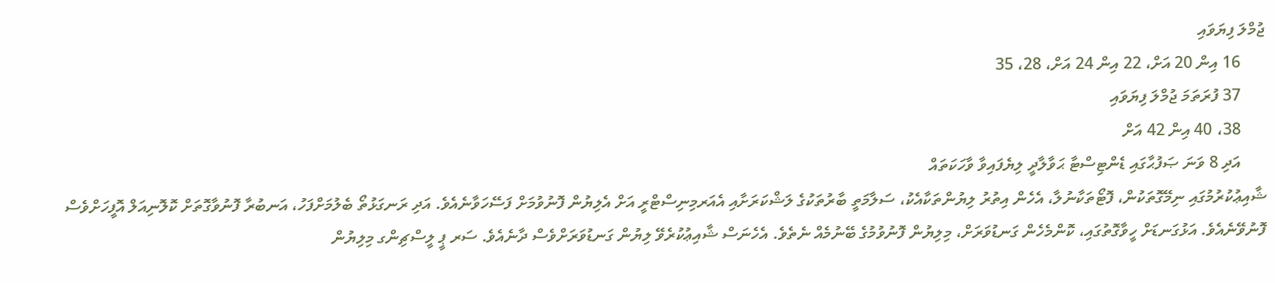ޖުމްލަ ފިޔަވައި
      16 އިން 20 އަށް، 22 އިން 24 އަށް، 28، 35
      37 ފުރަތަމަ ޖުމްލަ ފިޔަވައި
      38، 40 އިން 42 އަށް
      އަދި 8 ވަނަ ޞަފުޙާގައި ޑެންޓިސްޓާ ޙަވާލާދީ ލިޔެފައިވާ ވާހަކަތައް
ޝާއިޢުކުރުމުގައި ނިމޭގޮތަކުން، ފޮޓޯތަކާނުލާ، އެހެން އިތުރު ލިޔުންތަކާއެކު، ސަލާމަތީ ބާރުތަކުގެ ލަޝްކަރަށާއި އެއަރމިނިސްޓްރީ އަށް އެލިޔުން ފޮނުވުމަށް ފަސޭހަވާނެއެވެ. އަދި ރަނގަޅުތޯ ބެލުމަށްފަހު، އަނބުރާ ފޮނުވާގޮތަށް ކޮލޮނިއަލް އޮފީހަށްވެސް ފޮނުވޭނެއެވެ. އަޅުގަނޑަށް ހީވާގޮތުގައި، ކޮންމެހެން ގަނޑުވަރަށް، މިލިޔުން ފޮނުވުމުގެ ބޭނުމެއް ނެތެވެ. އެހެނަސް ޝާއިޢުކުރެވޭ ލިޔުން ގަނޑުވަރަށްވެސް ދާނެއެވެ. ސަރ ޕީ ލީސްޗިންގ މިލިޔުން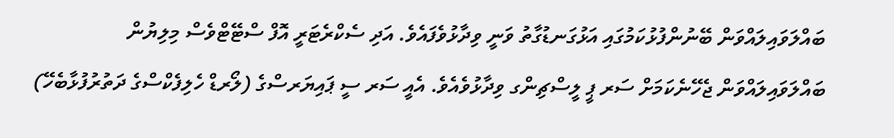ބައްލަވައިލައްވަން ބޭނުންފުޅުކަމުގައި އަޅުގަނޑުގާތު ވަނީ ވިދާޅުވެފައެވެ. އަދި ސެކްރެޓަރީ އޮފް ސްޓޭޓްވެސް މިލިޔުން ބައްލަވައިލައްވަން ޖެހޭނެކަމަށް ސަރ ޕީ ލީސްޗިންގ ވިދާޅުވެއެވެ. އެއީ ސަރ ސީ ޕައިޔަރސްގެ (ލޯރޑް ހެލިފެކްސްގެ ދަތުރުފުޅާބެހޭ)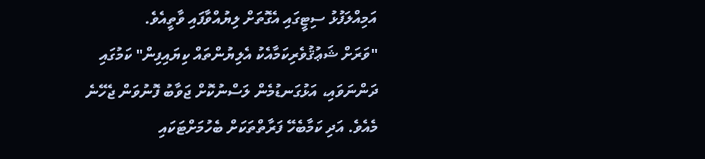އަމިއްލަފުޅު ސިޓީގައި އެގޮތަށް ލިޔުއްވާފައި ވާތީއެވެ.
"ވަރަށް ޝަޢުޤުވެރިކަމާއެކު އެލިޔުންތައް ކިޔައިފިން" ކަމުގައި ދަންނަވައި، އަޅުގަނޑުމެން ލަސްނުކޮށް ޖަވާބު ފޮނުވަން ޖެހޭނެ މެއެވެ. އަދި ކަމާބެހޭ ފަރާތްތަކަށް ބެހުމަށްޓަކައި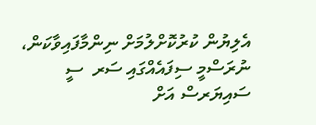އެލިޔުން ކުރުކޮށްލުމަށް ނިންމާފައިވާކަން، ނުރަސްމީ ސިފައެއްގައި ސަރ  ސީ ސައިޔަރސް އަށް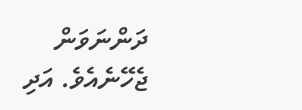ދަންނަވަން ޖެހޭނެއެވެ. އަދި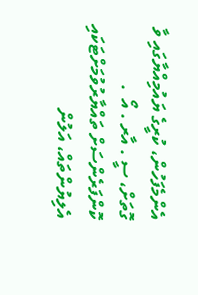އެންމެފަހުން، ކުރީގެ ޔައުމިއްޔާގައި ވާ ގޮތަށް، ސީ . އާރ . އޯ  . ކޮންފަރެންސަށް ތައްޔާރުވުމަށްޓަކައި އެލިޔުންތައް، އަލުން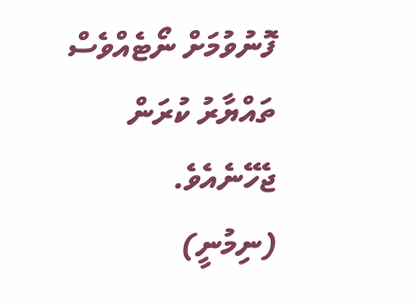ފޮނުވުމަށް ނޯޓެއްވެސް ތައްޔާރު ކުރަން ޖެހޭނެއެވެ.
(ނިމުނީ)